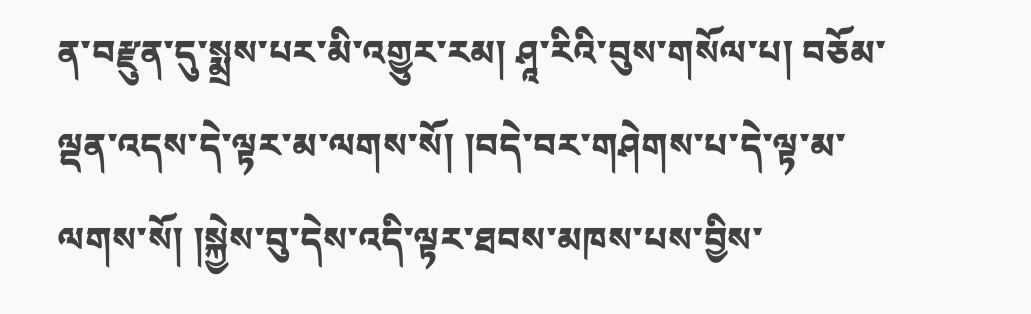ན་བརྫུན་དུ་སྨྲས་པར་མི་འགྱུར་རམ། ཤཱ་རིའི་བུས་གསོལ་པ། བཅོམ་ལྡན་འདས་དེ་ལྟར་མ་ལགས་སོ། །བདེ་བར་གཤེགས་པ་དེ་ལྟ་མ་ལགས་སོ། །སྐྱེས་བུ་དེས་འདི་ལྟར་ཐབས་མཁས་པས་བྱིས་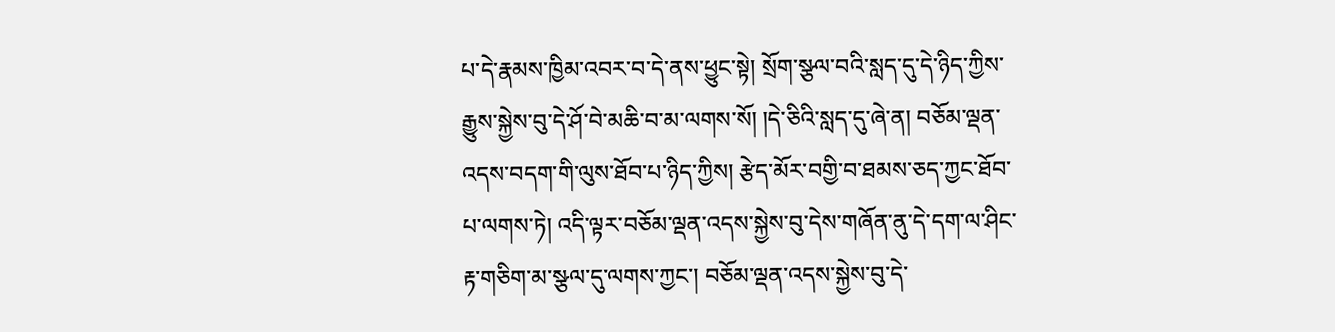པ་དེ་རྣམས་ཁྱིམ་འབར་བ་དེ་ནས་ཕྱུང་སྟེ། སྲོག་སྩལ་བའི་སླད་དུ་དེ་ཉིད་ཀྱིས་རྒྱུས་སྐྱེས་བུ་དེ་ཤོ་བེ་མཆི་བ་མ་ལགས་སོ། །དེ་ཅིའི་སླད་དུ་ཞེ་ན། བཅོམ་ལྡན་འདས་བདག་གི་ལུས་ཐོབ་པ་ཉིད་ཀྱིས། རྩེད་མོར་བགྱི་བ་ཐམས་ཅད་ཀྱང་ཐོབ་པ་ལགས་ཏེ། འདི་ལྟར་བཅོམ་ལྡན་འདས་སྐྱེས་བུ་དེས་གཞོན་ནུ་དེ་དག་ལ་ཤིང་རྟ་གཅིག་མ་སྩལ་དུ་ལགས་ཀྱང་། བཅོམ་ལྡན་འདས་སྐྱེས་བུ་དེ་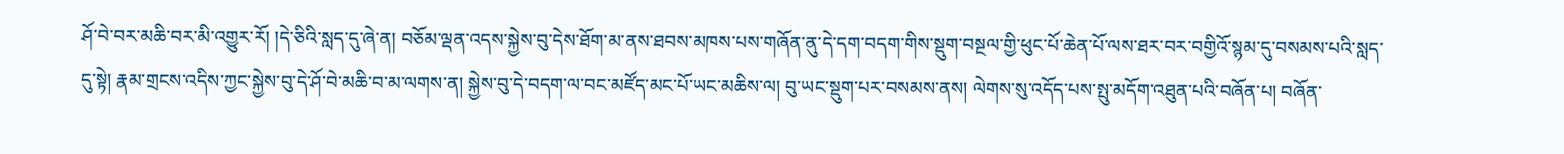ཤོ་བེ་བར་མཆི་བར་མི་འགྱུར་རོ། །དེ་ཅིའི་སླད་དུ་ཞེ་ན། བཅོམ་ལྡན་འདས་སྐྱེས་བུ་དེས་ཐོག་མ་ནས་ཐབས་མཁས་པས་གཞོན་ནུ་དེ་དག་བདག་གིས་སྡུག་བསྔལ་གྱི་ཕུང་པོ་ཆེན་པོ་ལས་ཐར་བར་བགྱིའོ་སྙམ་དུ་བསམས་པའི་སླད་དུ་སྟེ། རྣམ་གྲངས་འདིས་ཀྱང་སྐྱེས་བུ་དེ་ཤོ་བེ་མཆི་བ་མ་ལགས་ན། སྐྱེས་བུ་དེ་བདག་ལ་བང་མཛོད་མང་པོ་ཡང་མཆིས་ལ། བུ་ཡང་སྡུག་པར་བསམས་ནས། ལེགས་སུ་འདོད་པས་སྤུ་མདོག་འཐུན་པའི་བཞོན་པ། བཞོན་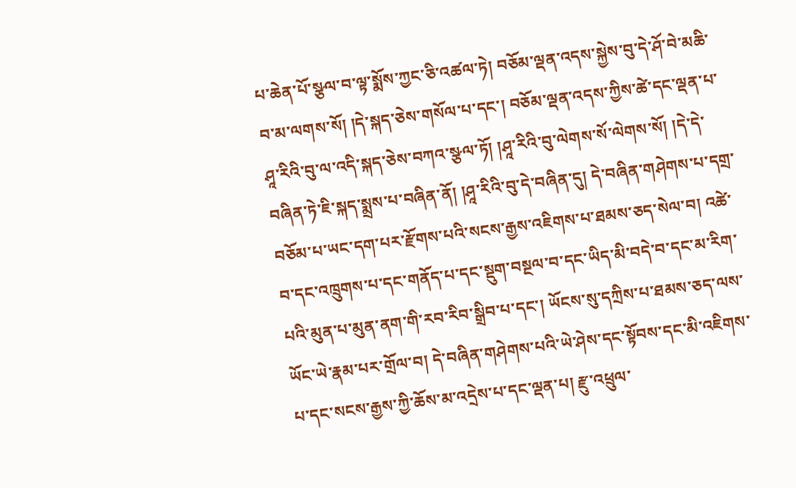པ་ཆེན་པོ་སྩལ་བ་ལྟ་སྨོས་ཀྱང་ཅི་འཚལ་ཏེ། བཅོམ་ལྡན་འདས་སྐྱེས་བུ་དེ་ཤོ་བེ་མཆི་བ་མ་ལགས་སོ། །དེ་སྐད་ཅེས་གསོལ་པ་དང་། བཅོམ་ལྡན་འདས་ཀྱིས་ཚེ་དང་ལྡན་པ་ཤཱ་རིའི་བུ་ལ་འདི་སྐད་ཅེས་བཀའ་སྩལ་ཏོ། །ཤཱ་རིའི་བུ་ལེགས་སོ་ལེགས་སོ། །དེ་དེ་བཞིན་ཏེ་ཇི་སྐད་སྨྲས་པ་བཞིན་ནོ། །ཤཱ་རིའི་བུ་དེ་བཞིན་དུ། དེ་བཞིན་གཤེགས་པ་དགྲ་བཅོམ་པ་ཡང་དག་པར་རྫོགས་པའི་སངས་རྒྱས་འཇིགས་པ་ཐམས་ཅད་སེལ་བ། འཚེ་བ་དང་འཁྲུགས་པ་དང་གནོད་པ་དང་སྡུག་བསྔལ་བ་དང་ཡིད་མི་བདེ་བ་དང་མ་རིག་པའི་མུན་པ་མུན་ནག་གི་རབ་རིབ་སྒྲིབ་པ་དང་། ཡོངས་སུ་དཀྲིས་པ་ཐམས་ཅད་ལས་ཡོང་ཡེ་རྣམ་པར་གྲོལ་བ། དེ་བཞིན་གཤེགས་པའི་ཡེ་ཤེས་དང་སྟོབས་དང་མི་འཇིགས་པ་དང་སངས་རྒྱས་ཀྱི་ཆོས་མ་འདྲེས་པ་དང་ལྡན་པ། རྫུ་འཕྲུལ་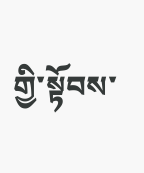གྱི་སྟོབས་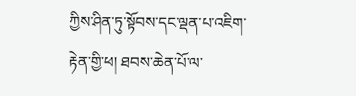ཀྱིས་ཤིན་ཏུ་སྟོབས་དང་ལྡན་པ་འཇིག་རྟེན་གྱི་ཕ། ཐབས་ཆེན་པོ་ལ་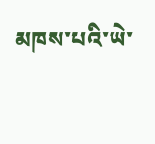མཁས་པའི་ཡེ་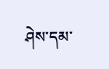ཤེས་དམ་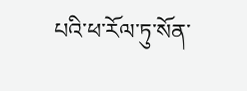པའི་ཕ་རོལ་ཏུ་སོན་